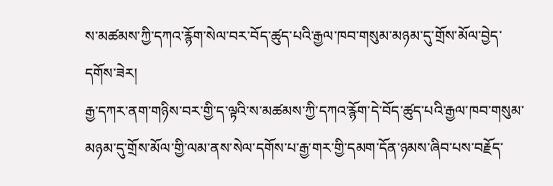ས་མཚམས་ཀྱི་དཀའ་རྙོག་སེལ་བར་བོད་ཚུད་པའི་རྒྱལ་ཁབ་གསུམ་མཉམ་དུ་གྲོས་མོལ་བྱེད་དགོས་ཟེར།
རྒྱ་དཀར་ནག་གཉིས་བར་གྱི་ད་ལྟའི་ས་མཚམས་ཀྱི་དཀའ་རྙོག་དེ་བོད་ཚུད་པའི་རྒྱལ་ཁབ་གསུམ་མཉམ་དུ་གྲོས་མོལ་གྱི་ལམ་ནས་སེལ་དགོས་པ་རྒྱ་གར་གྱི་དམག་དོན་ཉམས་ཞིབ་པས་བརྗོད་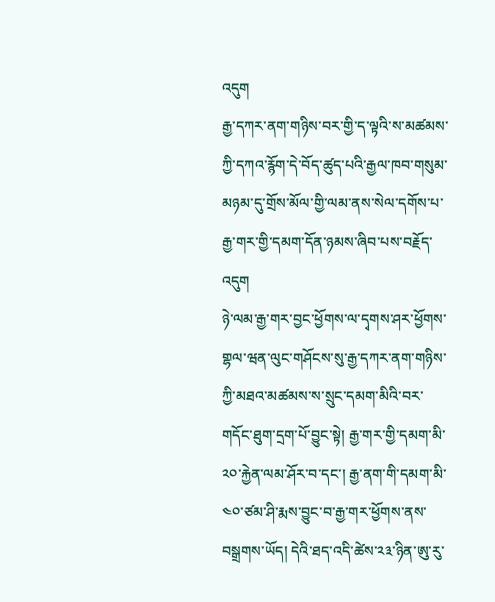འདུག
རྒྱ་དཀར་ནག་གཉིས་བར་གྱི་ད་ལྟའི་ས་མཚམས་ཀྱི་དཀའ་རྙོག་དེ་བོད་ཚུད་པའི་རྒྱལ་ཁབ་གསུམ་མཉམ་དུ་གྲོས་མོལ་གྱི་ལམ་ནས་སེལ་དགོས་པ་རྒྱ་གར་གྱི་དམག་དོན་ཉམས་ཞིབ་པས་བརྗོད་འདུག
ཉེ་ལམ་རྒྱ་གར་བྱང་ཕྱོགས་ལ་དྭགས་ཤར་ཕྱོགས་གྷལ་ཝན་ལུང་གཤོངས་སུ་རྒྱ་དཀར་ནག་གཉིས་ཀྱི་མཐའ་མཚམས་ས་སྲུང་དམག་མིའི་བར་གདོང་ཐུག་དྲག་པོ་བྱུང་སྟེ། རྒྱ་གར་གྱི་དམག་མི་༢༠་རྐྱེན་ལམ་ཤོར་བ་དང་། རྒྱ་ནག་གི་དམག་མི་༤༠་ཙམ་ཤི་རྨས་བྱུང་བ་རྒྱ་གར་ཕྱོགས་ནས་བསྒྲགས་ཡོད། དེའི་ཐད་འདི་ཚེས་༢༣་ཉིན་ཨུ་རུ་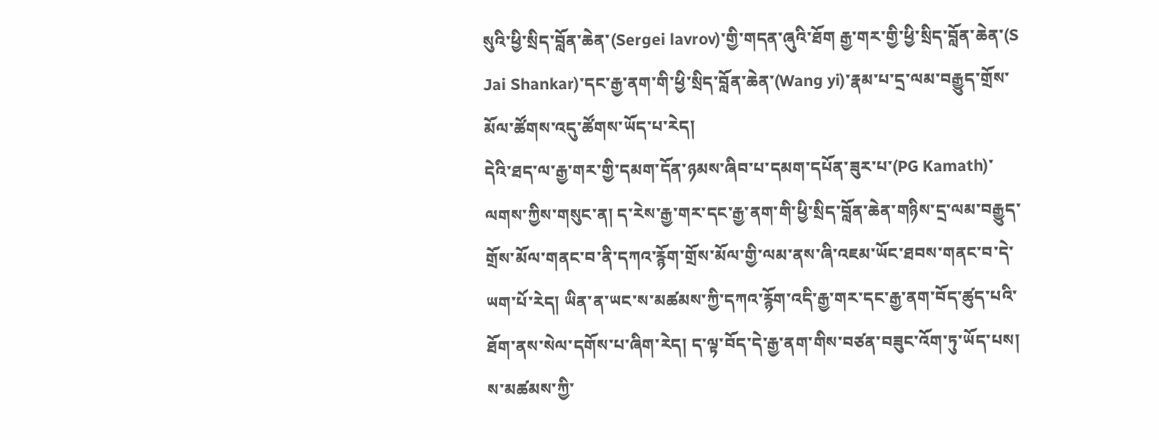སུའི་ཕྱི་སྲིད་བློན་ཆེན་(Sergei lavrov)་གྱི་གདན་ཞུའི་ཐོག རྒྱ་གར་གྱི་ཕྱི་སྲིད་བློན་ཆེན་(S Jai Shankar)་དང་རྒྱ་ནག་གི་ཕྱི་སྲིད་བློན་ཆེན་(Wang yi)་རྣམ་པ་དྲ་ལམ་བརྒྱུད་གྲོས་མོལ་ཚོགས་འདུ་ཚོགས་ཡོད་པ་རེད།
དེའི་ཐད་ལ་རྒྱ་གར་གྱི་དམག་དོན་ཉམས་ཞིབ་པ་དམག་དཔོན་ཟུར་པ་(PG Kamath)་ལགས་ཀྱིས་གསུང་ན། ད་རེས་རྒྱ་གར་དང་རྒྱ་ནག་གི་ཕྱི་སྲིད་བློན་ཆེན་གཉིས་དྲ་ལམ་བརྒྱུད་གྲོས་མོལ་གནང་བ་ནི་དཀའ་རྙོག་གྲོས་མོལ་གྱི་ལམ་ནས་ཞི་འཇམ་ཡོང་ཐབས་གནང་བ་དེ་ཡག་པོ་རེད། ཡིན་ན་ཡང་ས་མཚམས་ཀྱི་དཀའ་རྙོག་འདི་རྒྱ་གར་དང་རྒྱ་ནག་བོད་ཚུད་པའི་ཐོག་ནས་སེལ་དགོས་པ་ཞིག་རེད། ད་ལྟ་བོད་དེ་རྒྱ་ནག་གིས་བཙན་བཟུང་འོག་ཏུ་ཡོད་པས། ས་མཚམས་ཀྱི་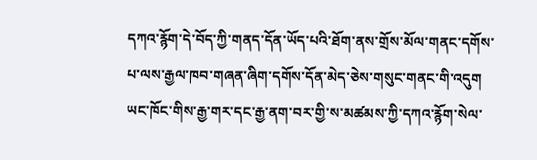དཀའ་རྙོག་དེ་བོད་ཀྱི་གནད་དོན་ཡོད་པའི་ཐོག་ནས་གྲོས་མོལ་གནང་དགོས་པ་ལས་རྒྱལ་ཁབ་གཞན་ཞིག་དགོས་དོན་མེད་ཅེས་གསུང་གནང་གི་འདུག
ཡང་ཁོང་གིས་རྒྱ་གར་དང་རྒྱ་ནག་བར་གྱི་ས་མཚམས་ཀྱི་དཀའ་རྙོག་སེལ་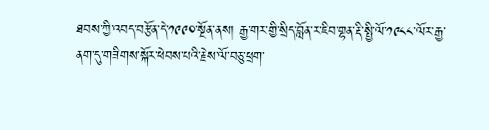ཐབས་ཀྱི་འབད་བརྩོན་དེ་༡༩༩༠་སྔོན་ནས། རྒྱ་གར་གྱི་སྲིད་བློན་ར་ཇིབ་གྷན་རྡི་སྤྱི་ལོ་༡༩༨༨་ལོར་རྒྱ་ནག་དུ་གཟིགས་སྐོར་ཕེབས་པའི་རྗེས་ལོ་བཅུ་ཕྲག་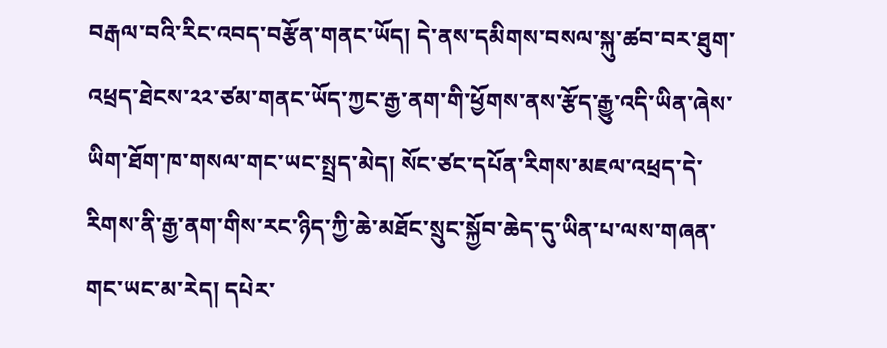བརྒལ་བའི་རིང་འབད་བརྩོན་གནང་ཡོད། དེ་ནས་དམིགས་བསལ་སྐུ་ཚབ་བར་ཐུག་འཕྲད་ཐེངས་༢༢་ཙམ་གནང་ཡོད་ཀྱང་རྒྱ་ནག་གི་ཕྱོགས་ནས་རྩོད་རྒྱུ་འདི་ཡིན་ཞེས་ཡིག་ཐོག་ཁ་གསལ་གང་ཡང་སྤྲད་མེད། སོང་ཙང་དཔོན་རིགས་མཇལ་འཕྲད་དེ་རིགས་ནི་རྒྱ་ནག་གིས་རང་ཉིད་ཀྱི་ཆེ་མཐོང་སྲུང་སྐྱོབ་ཆེད་དུ་ཡིན་པ་ལས་གཞན་གང་ཡང་མ་རེད། དཔེར་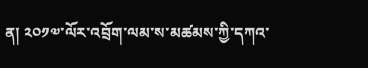ན། ༢༠༡༧་ལོར་འབྲོག་ལམ་ས་མཚམས་ཀྱི་དཀའ་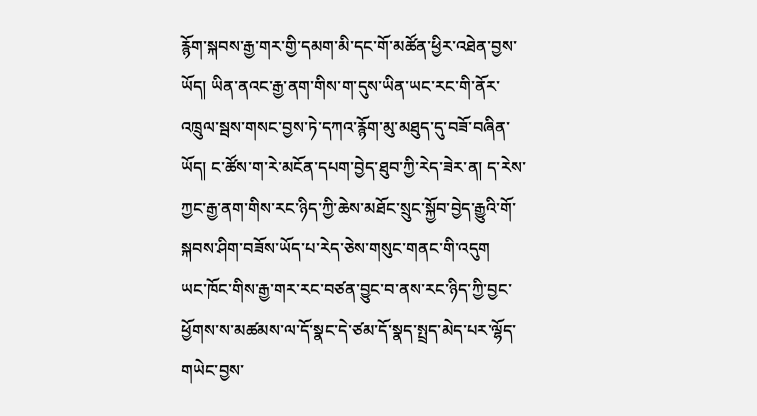རྙོག་སྐབས་རྒྱ་གར་གྱི་དམག་མི་དང་གོ་མཚོན་ཕྱིར་འཐེན་བྱས་ཡོད། ཡིན་ནའང་རྒྱ་ནག་གིས་ག་དུས་ཡིན་ཡང་རང་གི་ནོར་འཁྲུལ་སྦས་གསང་བྱས་ཏེ་དཀའ་རྙོག་མུ་མཐུད་དུ་བཟོ་བཞིན་ཡོད། ང་ཚོས་ག་རེ་མངོན་དཔག་བྱེད་ཐུབ་ཀྱི་རེད་ཟེར་ན། ད་རེས་ཀྱང་རྒྱ་ནག་གིས་རང་ཉིད་ཀྱི་ཆེས་མཐོང་སྲུང་སྐྱོབ་བྱེད་རྒྱུའི་གོ་སྐབས་ཤིག་བཟོས་ཡོད་པ་རེད་ཅེས་གསུང་གནང་གི་འདུག
ཡང་ཁོང་གིས་རྒྱ་གར་རང་བཙན་བྱུང་བ་ནས་རང་ཉིད་ཀྱི་བྱང་ཕྱོགས་ས་མཚམས་ལ་དོ་སྣང་དེ་ཙམ་དོ་སྣད་སྤྲད་མེད་པར་ལྷོད་གཡེང་བྱས་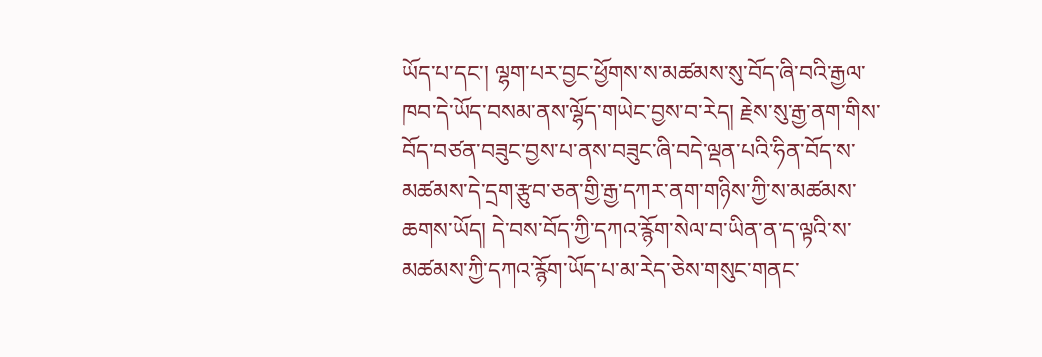ཡོད་པ་དང་། ལྷག་པར་བྱང་ཕྱོགས་ས་མཚམས་སུ་བོད་ཞི་བའི་རྒྱལ་ཁབ་དེ་ཡོད་བསམ་ནས་ལྷོད་གཡེང་བྱས་བ་རེད། རྗེས་སུ་རྒྱ་ནག་གིས་བོད་བཙན་བཟུང་བྱས་པ་ནས་བཟུང་ཞི་བདེ་ལྡན་པའི་ཧིན་བོད་ས་མཚམས་དེ་དྲག་རྩུབ་ཅན་གྱི་རྒྱ་དཀར་ནག་གཉིས་ཀྱི་ས་མཚམས་ཆགས་ཡོད། དེ་བས་བོད་ཀྱི་དཀའ་རྙོག་སེལ་བ་ཡིན་ན་ད་ལྟའི་ས་མཚམས་ཀྱི་དཀའ་རྙོག་ཡོད་པ་མ་རེད་ཅེས་གསུང་གནང་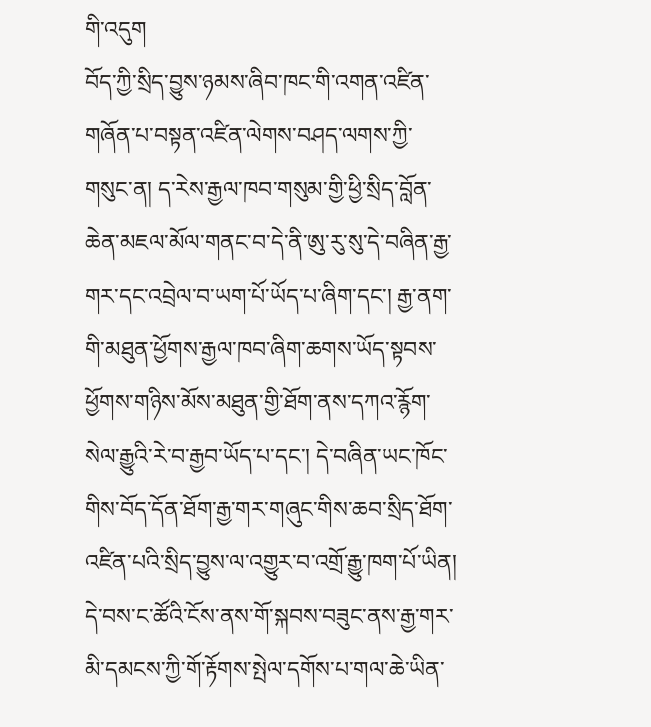གི་འདུག
བོད་ཀྱི་སྲིད་བྱུས་ཉམས་ཞིབ་ཁང་གི་འགན་འཛིན་གཞོན་པ་བསྟན་འཛིན་ལེགས་བཤད་ལགས་ཀྱི་གསུང་ན། ད་རེས་རྒྱལ་ཁབ་གསུམ་གྱི་ཕྱི་སྲིད་བློན་ཆེན་མཇལ་མོལ་གནང་བ་དེ་ནི་ཨུ་རུ་སུ་དེ་བཞིན་རྒྱ་གར་དང་འབྲེལ་བ་ཡག་པོ་ཡོད་པ་ཞིག་དང་། རྒྱ་ནག་གི་མཐུན་ཕྱོགས་རྒྱལ་ཁབ་ཞིག་ཆགས་ཡོད་སྟབས་ཕྱོགས་གཉིས་མོས་མཐུན་གྱི་ཐོག་ནས་དཀའ་རྙོག་སེལ་རྒྱུའི་རེ་བ་རྒྱབ་ཡོད་པ་དང་། དེ་བཞིན་ཡང་ཁོང་གིས་བོད་དོན་ཐོག་རྒྱ་གར་གཞུང་གིས་ཆབ་སྲིད་ཐོག་འཛིན་པའི་སྲིད་བྱུས་ལ་འགྱུར་བ་འགྲོ་རྒྱུ་ཁག་པོ་ཡིན། དེ་བས་ང་ཚོའི་ངོས་ནས་གོ་སྐབས་བཟུང་ནས་རྒྱ་གར་མི་དམངས་ཀྱི་གོ་རྟོགས་སྤེལ་དགོས་པ་གལ་ཆེ་ཡིན་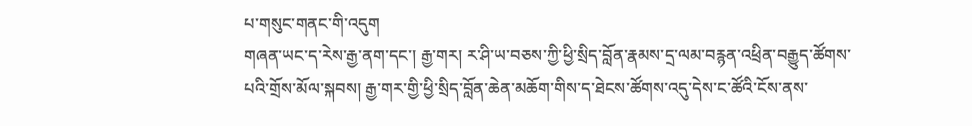པ་གསུང་གནང་གི་འདུག
གཞན་ཡང་ད་རེས་རྒྱ་ནག་དང་། རྒྱ་གར། ར་ཤི་ཡ་བཅས་ཀྱི་ཕྱི་སྲིད་བློན་རྣམས་དྲ་ལམ་བརྙན་འཕྲིན་བརྒྱུད་ཚོགས་པའི་གྲོས་མོལ་སྐབས། རྒྱ་གར་གྱི་ཕྱི་སྲིད་བློན་ཆེན་མཆོག་གིས་ད་ཐེངས་ཚོགས་འདུ་དེས་ང་ཚོའི་ངོས་ནས་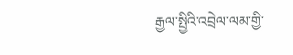རྒྱལ་སྤྱིའི་འབྲེལ་ལམ་གྱི་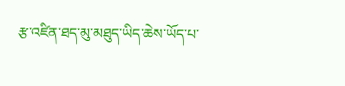རྩ་འཛིན་ཐད་མུ་མཐུད་ཡིད་ཆེས་ཡོད་པ་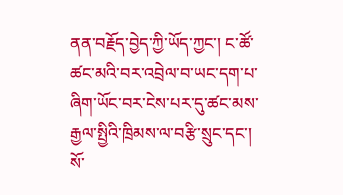ནན་བརྗོད་བྱེད་ཀྱི་ཡོད་ཀྱང་། ང་ཚོ་ཚང་མའི་བར་འབྲེལ་བ་ཡང་དག་པ་ཞིག་ཡོང་བར་ངེས་པར་དུ་ཚང་མས་རྒྱལ་སྤྱིའི་ཁྲིམས་ལ་བརྩི་སྲུང་དང་། སོ་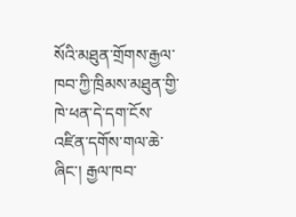སོའི་མཐུན་གྲོགས་རྒྱལ་ཁབ་ཀྱི་ཁྲིམས་མཐུན་གྱི་ཁེ་ཕན་དེ་དག་ངོས་འཛིན་དགོས་གལ་ཆེ་ཞིང་། རྒྱལ་ཁབ་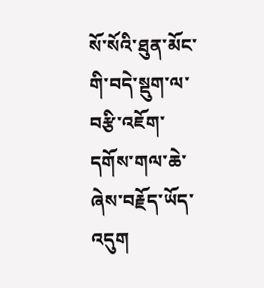སོ་སོའི་ཐུན་མོང་གི་བདེ་སྡུག་ལ་བརྩི་འཇོག་དགོས་གལ་ཆེ་ཞེས་བརྗོད་ཡོད་འདུག